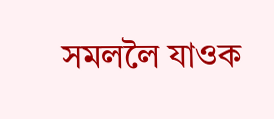সমললৈ যাওক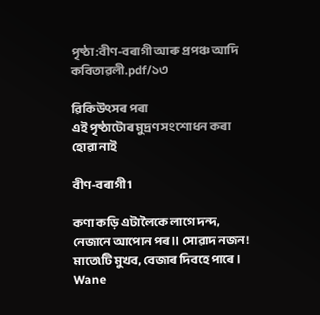পৃষ্ঠা:বীণ-বৰাগী আৰু প্ৰপঞ্চ আদি কবিতাৱলী.pdf/১৩

ৱিকিউৎসৰ পৰা
এই পৃষ্ঠাটোৰ মুদ্ৰণ সংশোধন কৰা হোৱা নাই

বীণ-বৰাগী 1

কণা কড়ি এটালৈকে লাগে দন্দ, নেজানে আপোন পৰ ॥ সোৱাদ নজন! মাতে৷টি মুখব, বেজাৰ দিবহে পাৰে । Wane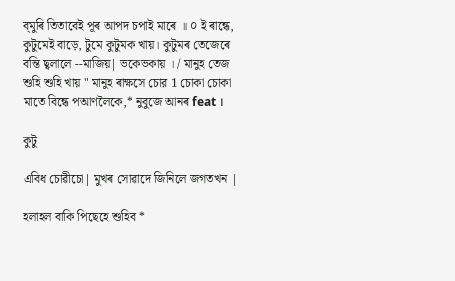ব্মুৰি তিতাবেই পূৰ আপদ চপাই মাৰে ॥ ০ ই ৰান্ধে, কুটুমেই বাড়ে, টুমে কুটুমক খায়। কুটুমৰ তেজেৰে বন্তি ছ্বলালে --মাজিয়| ভকেভকায় । / মানুহ তেজ শুহি শুহি খায় " মানুহ ৰাক্ষসে চোর 1 চোকা চোকা মাতে বিন্ধে পআণলৈকে,* নুবুজে আনৰ feat ।

কুটু

এবিধ চোৱীচো| মুখৰ সোৱাদে জিনিলে জগতখন |

হলাহল বাকি পিছেহে শুহিব *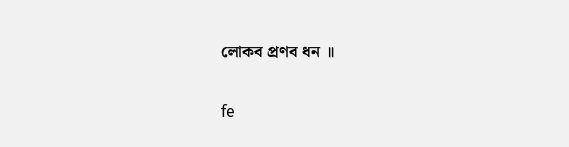লোকব প্রণব ধন ॥

fe